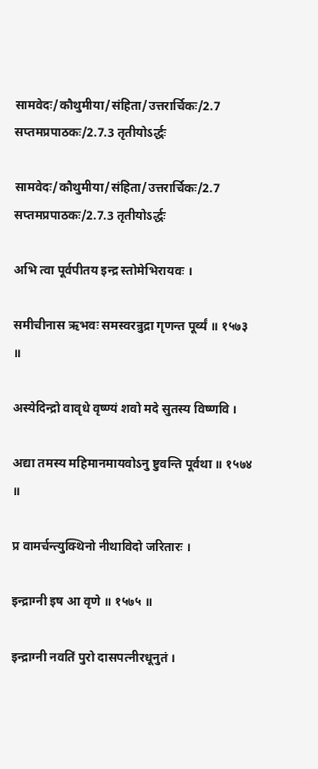सामवेदः/कौथुमीया/संहिता/उत्तरार्चिकः/2.7 सप्तमप्रपाठकः/2.7.3 तृतीयोऽर्द्धः

सामवेदः/कौथुमीया/संहिता/उत्तरार्चिकः/2.7 सप्तमप्रपाठकः/2.7.3 तृतीयोऽर्द्धः

अभि त्वा पूर्वपीतय इन्द्र स्तोमेभिरायवः ।

समीचीनास ऋभवः समस्वरन्रुद्रा गृणन्त पूर्व्यं ॥ १५७३ ॥

अस्येदिन्द्रो वावृधे वृष्ण्यं शवो मदे सुतस्य विष्णवि ।

अद्या तमस्य महिमानमायवोऽनु ष्टुवन्ति पूर्वथा ॥ १५७४ ॥

प्र वामर्चन्त्युक्थिनो नीथाविदो जरितारः ।

इन्द्राग्नी इष आ वृणे ॥ १५७५ ॥

इन्द्राग्नी नवतिं पुरो दासपत्नीरधूनुतं ।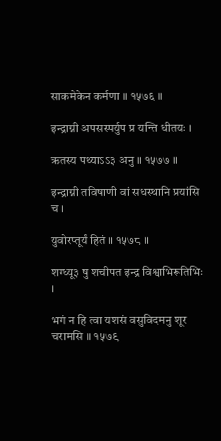साकमेकेन कर्मणा ॥ १५७६ ॥

इन्द्राग्नी अपसस्पर्युप प्र यन्ति धीतयः ।

ऋतस्य पथ्याऽऽ३ अनु ॥ १५७७ ॥

इन्द्राग्नी तविषाणी वां सधस्थानि प्रयांसि च ।

युवोरप्तूर्यं हितं ॥ १५७८ ॥

शग्ध्यू३ षु शचीपत इन्द्र विश्वाभिरूतिभिः ।

भगं न हि त्वा यशसं वसुविदमनु शूर चरामसि ॥ १५७९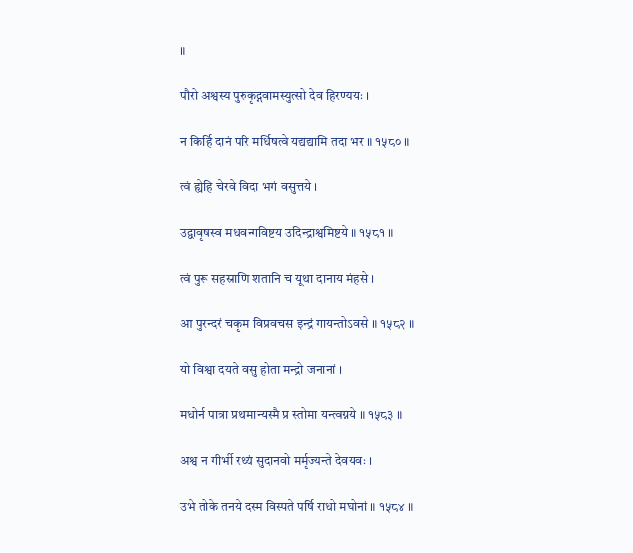॥

पौरो अश्वस्य पुरुकृद्गवामस्युत्सो देव हिरण्ययः ।

न किर्हि दानं परि मर्धिषत्वे यद्यद्यामि तदा भर ॥ १५८० ॥

त्वं ह्येहि चेरवे विदा भगं वसुत्तये ।

उद्वावृषस्व मधवन्गविष्टय उदिन्द्राश्वमिष्टये ॥ १५८१ ॥

त्वं पुरू सहस्राणि शतानि च यूथा दानाय मंहसे ।

आ पुरन्दरं चकृम विप्रवचस इन्द्रं गायन्तोऽवसे ॥ १५८२ ॥

यो विश्वा दयते वसु होता मन्द्रो जनानां ।

मधोर्न पात्रा प्रथमान्यस्मै प्र स्तोमा यन्त्वग्नये ॥ १५८३ ॥

अश्व न गीर्भी रथ्यं सुदानवो मर्मृज्यन्ते देवयवः ।

उभे तोके तनये दस्म विस्पते पर्षि राधो मघोनां ॥ १५८४ ॥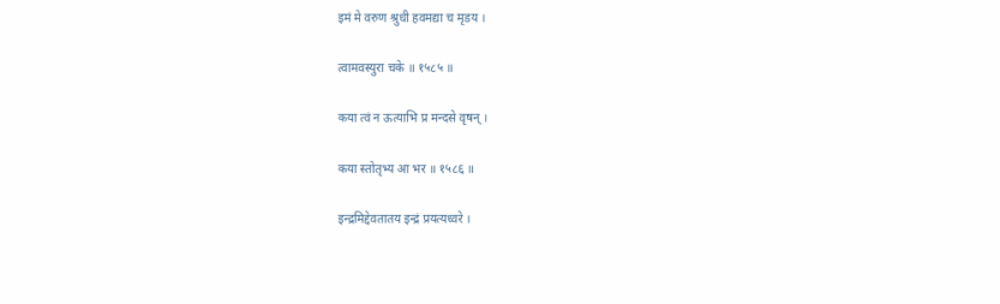इमं मे वरुण श्रुधी हवमद्या च मृडय ।

त्वामवस्युरा चके ॥ १५८५ ॥

कया त्वं न ऊत्याभि प्र मन्दसे वृषन् ।

कया स्तोतृभ्य आ भर ॥ १५८६ ॥

इन्द्रमिद्देवतातय इन्द्रं प्रयत्यध्वरे ।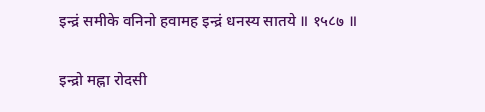इन्द्रं समीके वनिनो हवामह इन्द्रं धनस्य सातये ॥ १५८७ ॥

इन्द्रो मह्ना रोदसी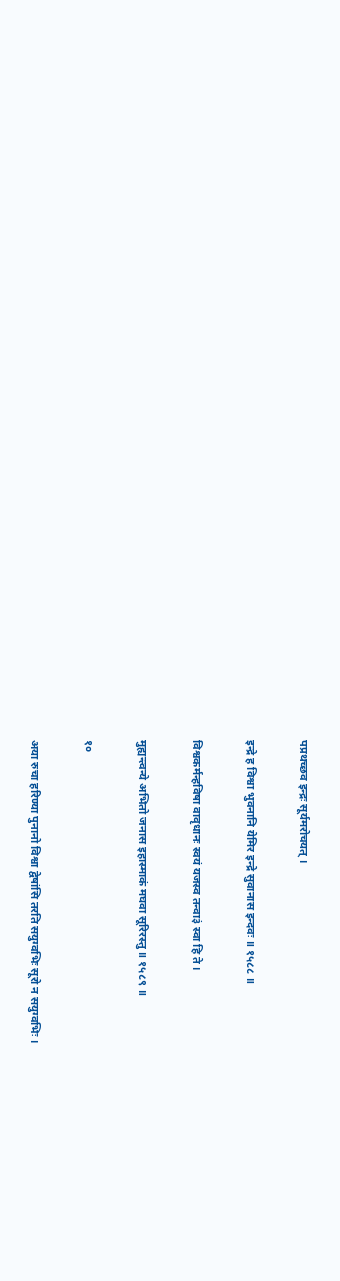पप्रथच्छव इन्द्रः सूर्यमरोचयत् ।

इन्द्रे ह विश्वा भुवनानि येमिर इन्द्रे सुवानास इन्दवः ॥ १५८८ ॥

विश्वकर्मन्हविषा वावृधानः स्वयं यजस्व तन्वा३ं स्वा हि ते ।

मुह्यन्त्वन्ये अभितो जनास इहास्माकं मघवा सूरिरस्तु ॥ १५८९ ॥

१०

अया रुचा हरिण्या पुनानो विश्वा द्वेषांसि तरति सयुग्वभिः सूरो न सयुग्वभिः ।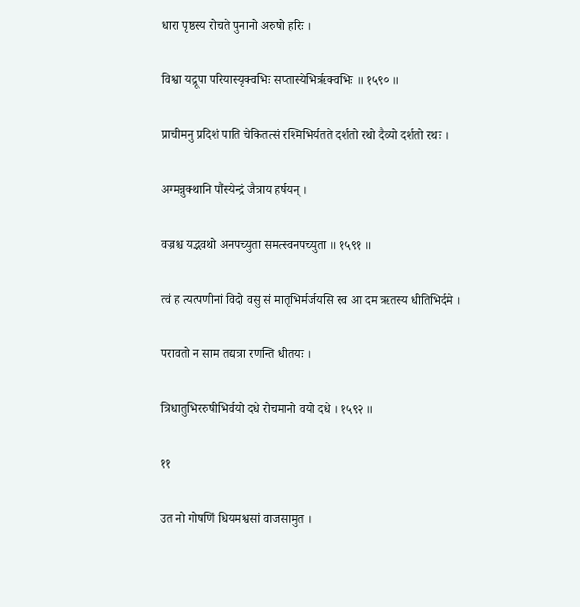धारा पृष्ठस्य रोचते पुनानो अरुषो हरिः ।

विश्वा यद्रूपा परियास्यृक्वभिः सप्तास्येभिरृक्वभिः ॥ १५९० ॥

प्राचीमनु प्रदिशं पाति चेकितत्सं रश्मिभिर्यतते दर्शतो रथो दैव्यो दर्शतो रथः ।

अग्मन्नुक्थानि पौंस्येन्द्रं जैत्राय हर्षयन् ।

वज्रश्च यद्भवथो अनपच्युता समत्स्वनपच्युता ॥ १५९१ ॥

त्वं ह त्यत्पणीनां विदो वसु सं मातृभिर्मर्जयसि स्व आ दम ऋतस्य धीतिभिर्दमे ।

परावतो न साम तद्यत्रा रणन्ति धीतयः ।

त्रिधातुभिररुषीभिर्वयो दधे रोचमानो वयो दधे । १५९२ ॥

११

उत नो गोषणिं धियमश्वसां वाजसामुत ।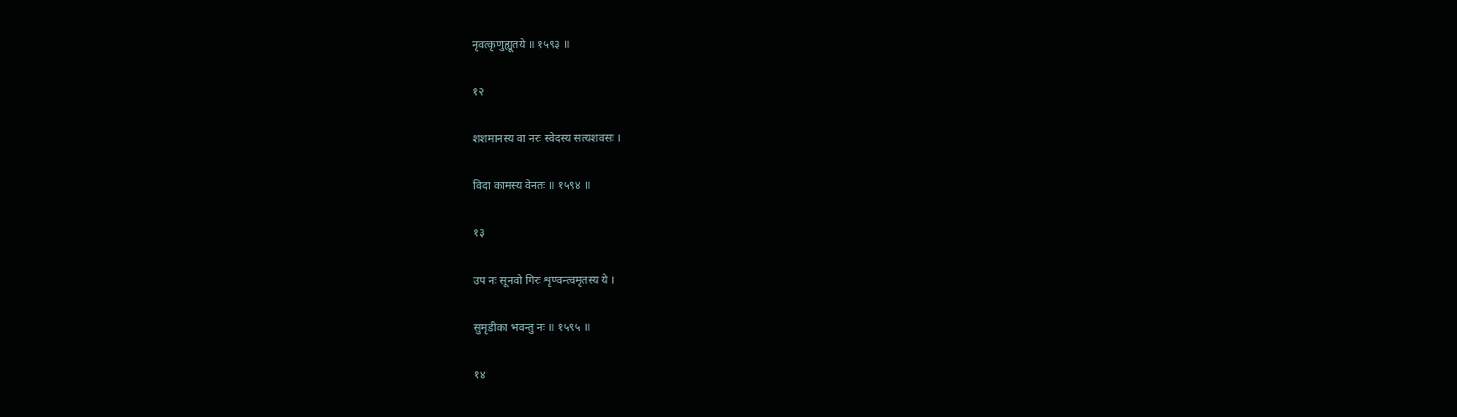नृवत्कृणुह्यूतये ॥ १५९३ ॥

१२

शशमानस्य वा नरः स्वेदस्य सत्यशवसः ।

विदा कामस्य वेनतः ॥ १५९४ ॥

१३

उप नः सूनवो गिरः शृण्वन्त्वमृतस्य ये ।

सुमृडीका भवन्तु नः ॥ १५९५ ॥

१४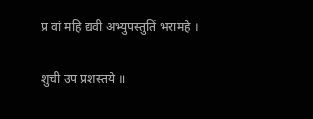प्र वां महि द्यवी अभ्युपस्तुतिं भरामहे ।

शुची उप प्रशस्तये ॥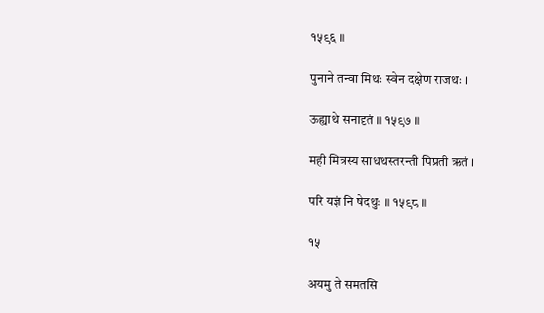१५९६ ॥

पुनाने तन्वा मिथः स्वेन दक्षेण राजथः ।

ऊह्याथे सनादृतं ॥ १५९७ ॥

मही मित्रस्य साधथस्तरन्ती पिप्रती ऋतं ।

परि यज्ञं नि षेदथुः ॥ १५९८ ॥

१५

अयमु ते समतसि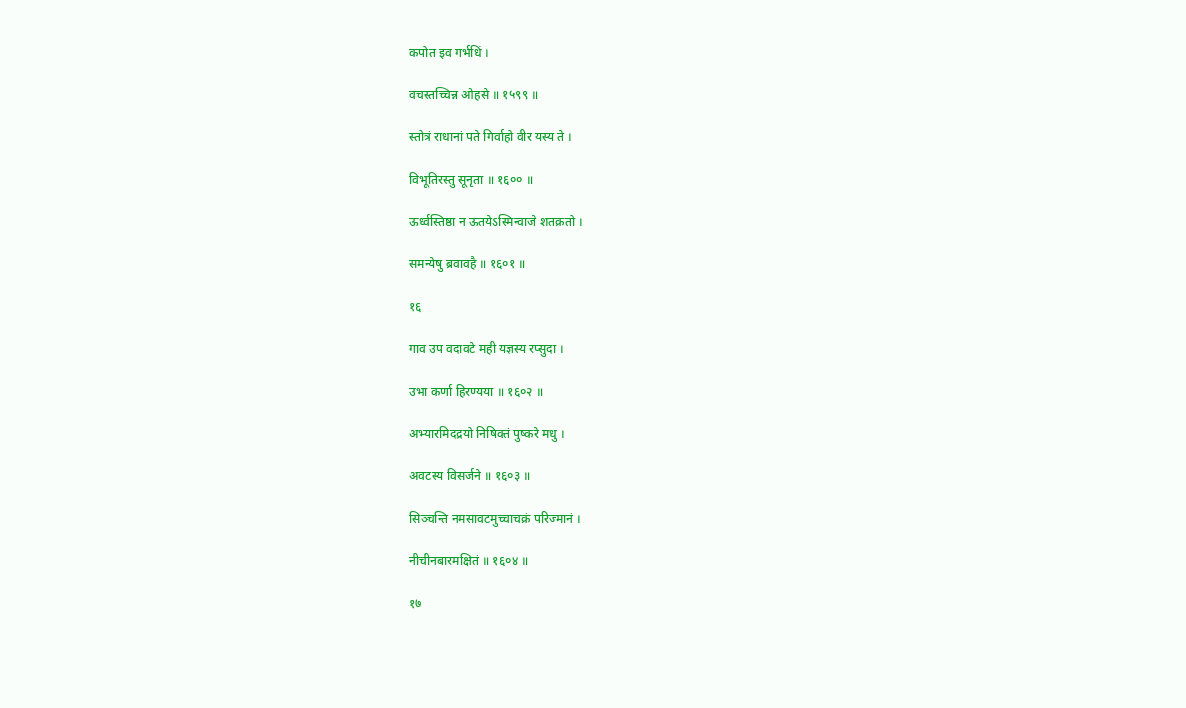कपोत इव गर्भधिं ।

वचस्तच्चिन्न ओहसे ॥ १५९९ ॥

स्तोत्रं राधानां पते गिर्वाहो वीर यस्य ते ।

विभूतिरस्तु सूनृता ॥ १६०० ॥

ऊर्ध्वस्तिष्ठा न ऊतयेऽस्मिन्वाजे शतक्रतो ।

समन्येषु ब्रवावहै ॥ १६०१ ॥

१६

गाव उप वदावटे मही यज्ञस्य रप्सुदा ।

उभा कर्णा हिरण्यया ॥ १६०२ ॥

अभ्यारमिदद्रयो निषिक्तं पुष्करे मधु ।

अवटस्य विसर्जने ॥ १६०३ ॥

सिञ्चन्ति नमसावटमुच्चाचक्रं परिज्मानं ।

नीचीनबारमक्षितं ॥ १६०४ ॥

१७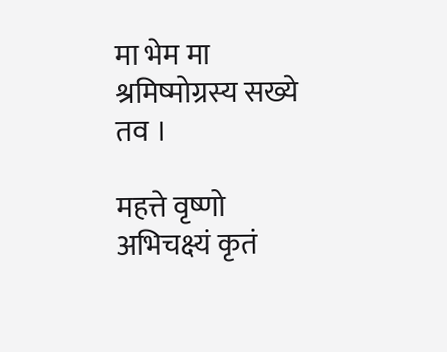मा भेम मा श्रमिष्मोग्रस्य सख्ये तव ।

महत्ते वृष्णो अभिचक्ष्यं कृतं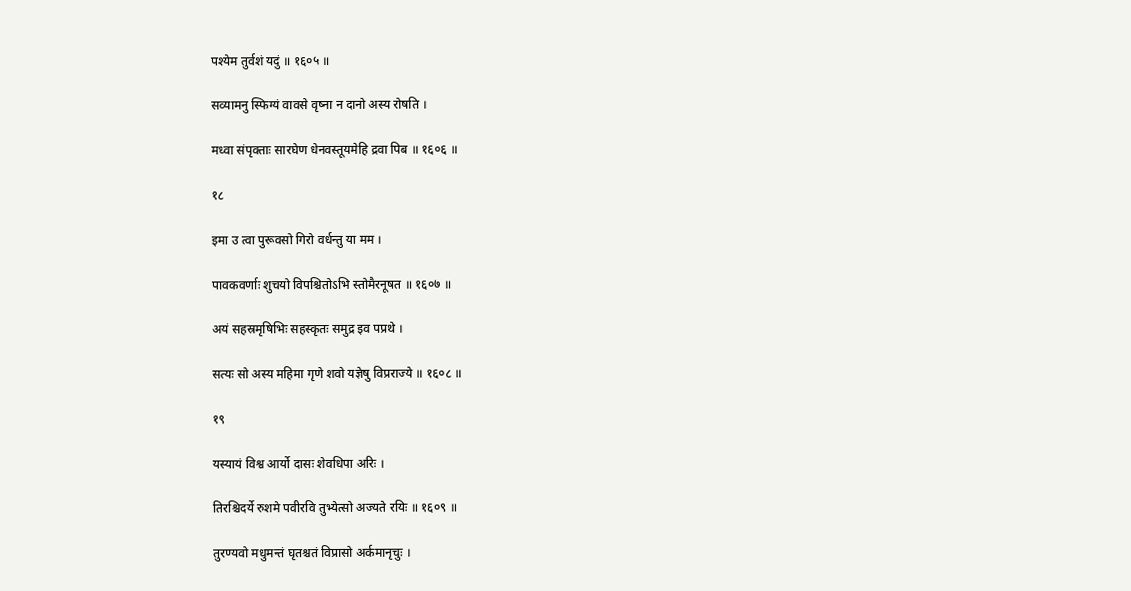पश्येम तुर्वशं यदुं ॥ १६०५ ॥

सव्यामनु स्फिग्यं वावसे वृष्ना न दानो अस्य रोषति ।

मध्वा संपृक्ताः सारघेण धेनवस्तूयमेहि द्रवा पिब ॥ १६०६ ॥

१८

इमा उ त्वा पुरूवसो गिरो वर्धन्तु या मम ।

पावकवर्णाः शुचयो विपश्चितोऽभि स्तोमैरनूषत ॥ १६०७ ॥

अयं सहस्रमृषिभिः सहस्कृतः समुद्र इव पप्रथे ।

सत्यः सो अस्य महिमा गृणे शवो यज्ञेषु विप्रराज्ये ॥ १६०८ ॥

१९

यस्यायं विश्व आर्यो दासः शेवधिपा अरिः ।

तिरश्चिदर्ये रुशमे पवीरवि तुभ्येत्सो अज्यते रयिः ॥ १६०९ ॥

तुरण्यवो मधुमन्तं घृतश्चतं विप्रासो अर्कमानृचुः ।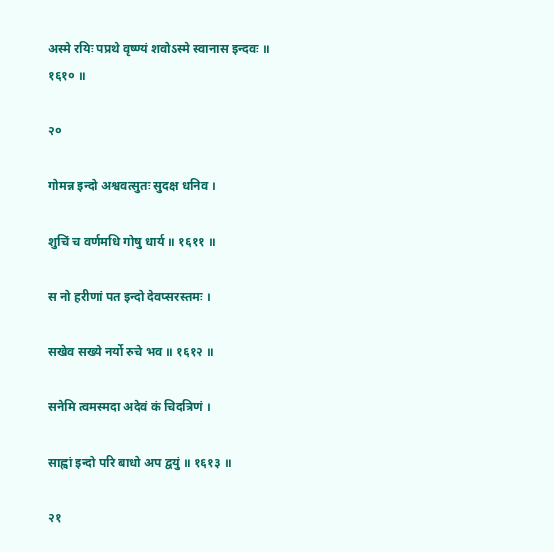अस्मे रयिः पप्रथे वृष्ण्यं शवोऽस्मे स्वानास इन्दवः ॥ १६१० ॥

२०

गोमन्न इन्दो अश्ववत्सुतः सुदक्ष धनिव ।

शुचिं च वर्णमधि गोषु धार्य ॥ १६११ ॥

स नो हरीणां पत इन्दो देवप्सरस्तमः ।

सखेव सख्ये नर्यो रुचे भव ॥ १६१२ ॥

सनेमि त्वमस्मदा अदेवं कं चिदत्रिणं ।

साह्वां इन्दो परि बाधो अप द्वयुं ॥ १६१३ ॥

२१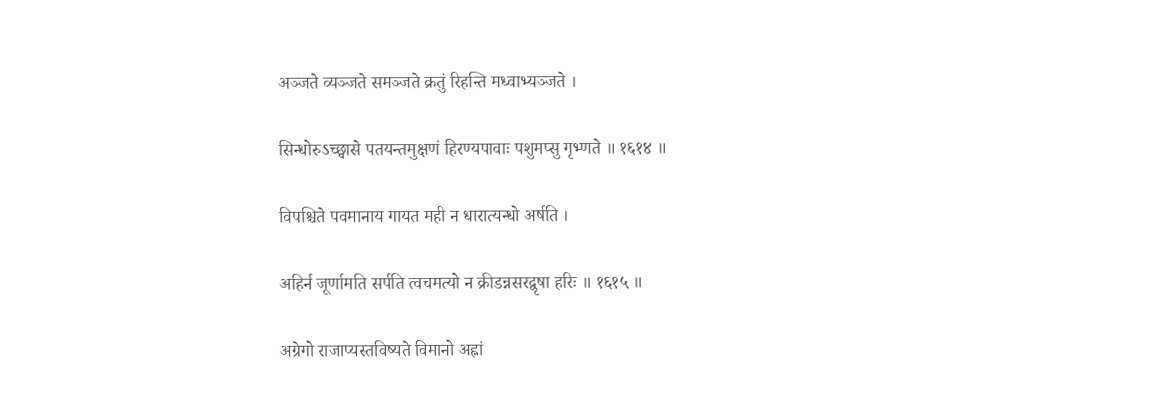अञ्जते व्यञ्जते समञ्जते क्रतुं रिहन्ति मध्वाभ्यञ्जते ।

सिन्धोरुऽच्छ्वासे पतयन्तमुक्षणं हिरण्यपावाः पशुमप्सु गृभ्णते ॥ १६१४ ॥

विपश्चिते पवमानाय गायत मही न धारात्यन्धो अर्षति ।

अहिर्न जूर्णामति सर्पति त्वचमत्यो न क्रीडन्नसरद्वृषा हरिः ॥ १६१५ ॥

अग्रेगो राजाप्यस्तविष्यते विमानो अह्नां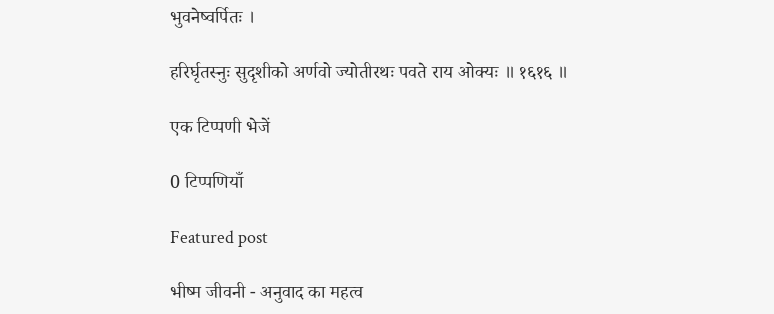भुवनेष्वर्पितः ।

हरिर्घृतस्नुः सुदृशीको अर्णवो ज्योतीरथः पवते राय ओक्यः ॥ १६१६ ॥

एक टिप्पणी भेजें

0 टिप्पणियाँ

Featured post

भीष्म जीवनी - अनुवाद का महत्व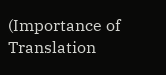(Importance of Translation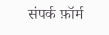संपर्क फ़ॉर्म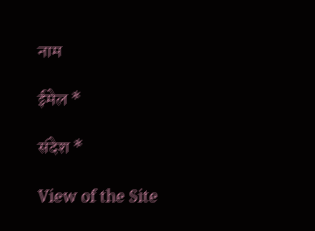नाम

ईमेल *

संदेश *

View of the Site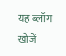यह ब्लॉग खोजें